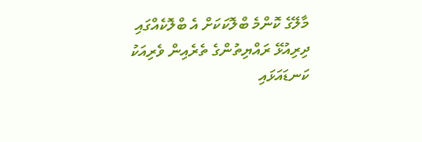މާލޭގެ ކޮންމެ ބްލޮކަކަށް އެ ބްލޮކެއްގައި ދިރިއުޅޭ ރައްޔިތުންގެ ތެރެއިން ވެރިއަކު ކަނޑައަޅައި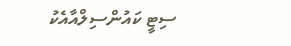ސިޓީ ކައުންސިލްއާއެކު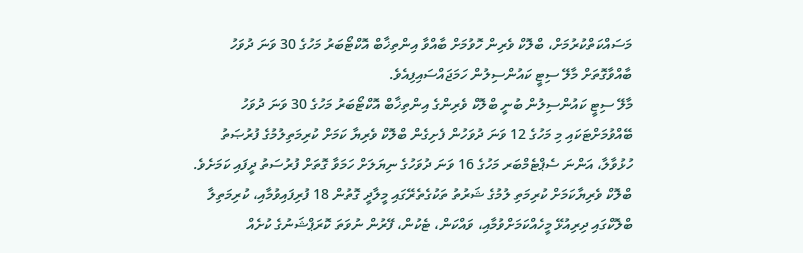މަސައްކަތްކުރުމަށް، ބްލޮކް ވެރިން ހޮވުމަށް ބާއްވާ އިންތިޚާބް އޮކްޓޯބަރު މަހުގެ 30 ވަނަ ދުވަހު ބާއްވާގޮތަށް މާލޭ ސިޓީ ކައުންސިލުން ހަމަޖައްސައިފިއެވެ.
މާލޭ ސިޓީ ކައުންސިލުން ބުނީ ބްލޮކް ވެރިންގެ އިންތިޚާބް އޮކްޓޯބަރު މަހުގެ 30 ވަނަ ދުވަހު ބޭއްވުމަށްޓަކައި މި މަހުގެ 12 ވަނަ ދުވަހުން ފެށިގެން ބްލޮކް ވެރިޔާ ކަމަށް ކުރިމަތިލުމުގެ ފުރުޞަތު ހުޅުވާލާ، އަންނަ ސެޕްޓެމްބަރ މަހުގެ 16 ވަނަ ދުވަހުގެ ނިޔަލަށް ހަމަވާ ގޮތަށް ފުރުސަތު ދީފައި ކަމަށެވެ.
ބްލޮކް ވެރިޔާކަމަށް ކުރިމަތި ލުމުގެ ޝަރުތު ތަކުގެތެރޭގައި މީލާދީ ގޮތުން 18 ފުރިފައިވުމާއި، ކުރިމަތިލާ ބްލޮކްގައި ދިރިއުޅޭ މީހެއްކަމަށްވުމާއި، ވައްކަން، ޓެކުން، ފޭރުން ނުވަތަ ކޮރަޕްޝަނުގެ ކުށެއް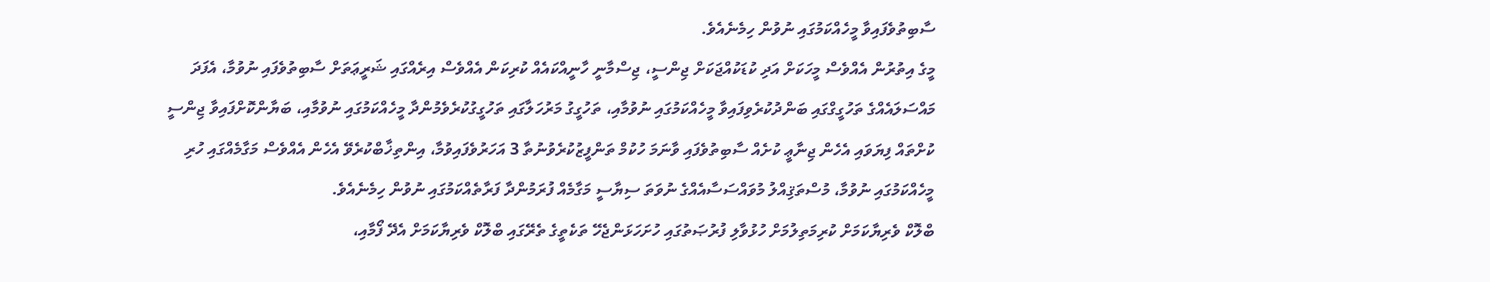ސާބިތުވެފައިވާ މީހެއްކަމުގައި ނުވުން ހިމެނެއެވެ.
މީގެ އިތުރުން އެއްވެސް މީހަކަށް އަދި ކުޑަކުއްޖަކަށް ޖިންސީ، ޖިސްމާނީ ހާނީއްކައެއް ކުރިކަން އެއްވެސް އިރެއްގައި ޝަރީޢަތަށް ސާބިތުވެފައި ނުވުމާ، އެފަދަ މައްސަލައެއްގެ ތަހުގީގްގައި ބަންދުކުރެވިފައިވާ މީހެއްކަމުގައި ނުވުމާއި، ތަހުގީގު މަރުހަލާގައި ތަހުގީގުކުރެވެމުންދާ މީހެއްކަމުގައި ނުވުމާއި، ބަޔާންކޮށްފައިވާ ޖިންސީ ކުށްތައް ފިޔަވައި އެހެން ޖިނާޢީ ކުށެއް ސާބިތުވެފައި ވާނަމަ ހުކުމް ތަންފީޒުކުރެވުނުތާ 3 އަހަރުވެފައިވުމާ، އިންތިޚާބްކުރެވޭ އެހެން އެއްވެސް މަގާމެއްގައި ހުރި މީހެއްކަމުގައި ނުވުމާ، މުސްތަޤިއްލު މުވައްސަސާއެއްގެ ނުވަތަ ސިޔާސީ މަގާމެއް ފުރަމުންދާ ފަރާތެއްކަމުގައި ނުވުން ހިމެނެއެވެ.
ބްލޮކް ވެރިޔާކަމަށް ކުރިމަތިލުމަށް ހުޅުވާލި ފުރުޞަތުގައި ހުށަހަޅަންޖެހޭ ތަކެތީގެ ތެރޭގައި ބްލޮކް ވެރިޔާކަމަށް އެދޭ ފޯމާއި،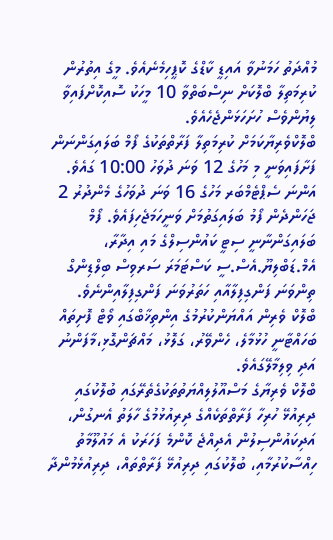މުއްދަތު ހަމަނުވާ އައިޑީ ކާޑްގެ ކޮޕީހިމެނެއެވެ. މީގެ އިތުރުން ކުރިމަތިލާ ބްލޮކަށް ނިސްބަތްވާ 10 މީހަކު ސޮއިކޮށްފައިވާ ލިޔުންވެސް ހުށަހަޅަންޖެހެއެވެ.
ބްލޮކްވެރިޔާކަމަށް ކުރިމަތިލާ ފަރާތްތަކުގެ ފޯމް ބަލައިގަންނަން ފަށާފައިވަނީ މި މަހުގެ 12 ވަނަ ދުވަހު 10:00 ގައެވެ. އަންނަ ސެޕްޓެމްބަރ މަހުގެ 16 ވަނަ ދުވަހުގެ މެންދުރު 2 ޖަހަންދެން ފޯމު ބަލައިގަތުމަށް ވަނީހަމަޖެހިފައެވެ. ފޯމް ބަލައިގަންނާނީ ސިޓީ ކައުންސިލްގެ މައި އިދާރާ، އެމް.ޑަބްލިޔޫ.އެސް.ސީ ކަސްޓަމަރަ ސަރވިސް ބިލްޑިންގް ތިންވަނަ ފަންގިފިލާއާއި ހަތަރުވަނަ ފަންގިފިލާއިންނެވެ.
ބްލޮކް ވެރިން އައްޔަންކުރުމުގެ އިންތިޚާބްގައި ވޯޓް ފޮށިތައް ބަހައްޓާނީ ހުޅުމާލެ، ހެންވޭރު، ގަލޮޅު، މައްޗަންގޮޅި،މާފަންނު އަދި ވިލިމާލޭގައެވެ.
ބްލޮކް ވެރިޔާގެ މަސްއޫލުލިއްޔަތުތަކުގެތެރޭގައި ބުލޮކުގައި ދިރިއުޅޭ ހުރިހާ ފަރާތްތަކެއްގެ ދިރިއުޅުމުގެ ހާލަތު އެނގުން، އަދިކައުންސިލުން އެދިއްޖެ ކޮންމެ ފަހަރަކު އެ މައުލޫމާތު ހިއްސާކުރުމާއި، ބުލޮކުގައި ދިރިއުޅޭ ފަރާތްތައް، ދިރިއުޅެމުންދާ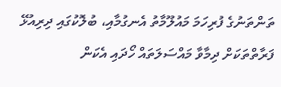ތަންތަނުގެ ފުރިހަމަ މައުލޫމާތު އެނގުމާއި، ބުލޮކުގައި ދިރިއުޅޭ ފަރާތްތަކަށް ދިމާވާ މައްސަލަތައް ހޯދައި އެކަން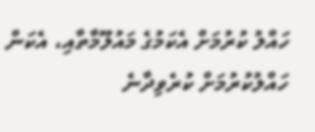ހައްލު ކުރުމަށް އެކަމުގެ މައުލޫމާތާއި، އެކަން ހައްލުކުރުމަށް ކުރެވިދާނެ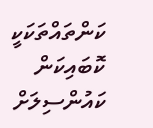ކަންތައްތަކަކީ ކޮބައިކަން ކައުންސިލަށް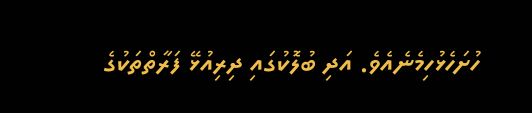ހުށަހެޅުހިމެނެއެވެ. އަދި ބުލޮކުގައި ދިރިއުޅޭ ފަރާތްތަކުގެ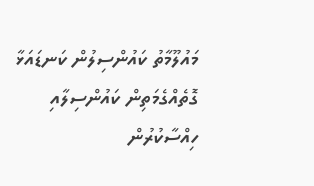މައުލޫމާތު ކައުންސިލުން ކަނޑައަޅާ ގޮތެއްގެމަތިން ކައުންސިލާއި ހިއްސާކުރުން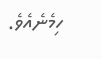ހިމެނެއެވެ.